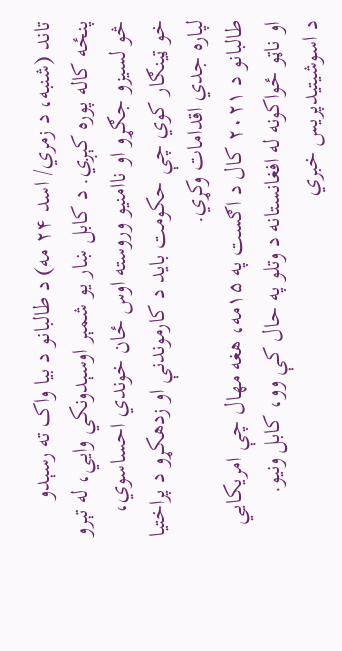تاند (شنبه، د زمري/ اسد ۲۴ مه) د طالبانو د بیا واک ته رسېدو پنځه کاله پوره کېږي. د کابل ښار یو شمېر اوسېدونکي وايي، له تېرو څو لسیزو جګړو او ناامنیو وروسته اوس ځان خوندي احساسوي، خو ټینګار کوي چې حکومت باید د کارموندنې او زدهکړو د پراختیا لپاره جدي اقدامات وکړي.
طالبانو د ۲۰۲۱ کال د اګست په ۱۵مه، هغه مهال چې امریکايي او ناټو ځواکونه له افغانستانه د وتلو په حال کې وو، کابل ونیو.
د اسوشیتیدپریس خبري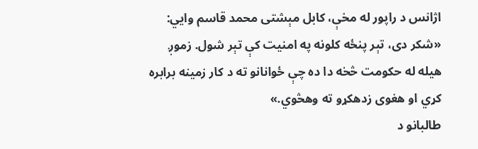اژانس د راپور له مخې، کابل مېشتی محمد قاسم وايي: «شکر دی، تېر پنځه کلونه په امنیت کې تېر شول. زموږ هیله له حکومت څخه دا ده چې ځوانانو ته د کار زمینه برابره کړي او هغوی زدهکړو ته وهڅوي.»
طالبانو د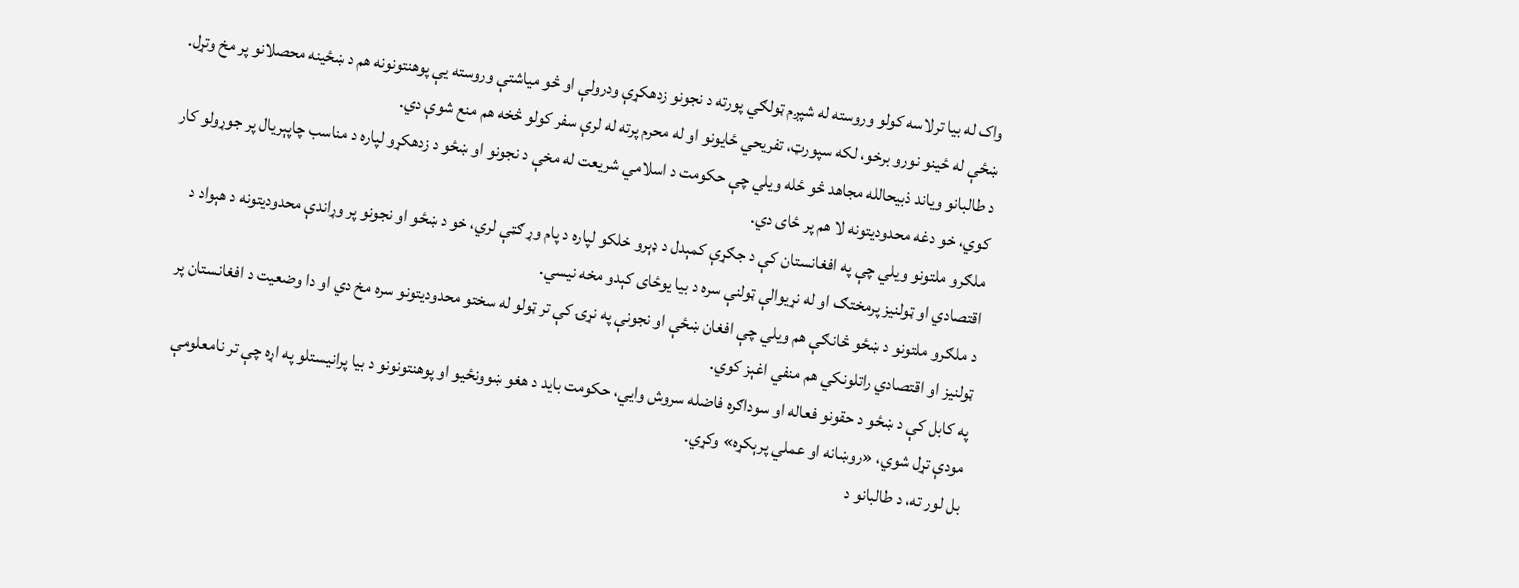واک له بیا ترلاسه کولو وروسته له شپږم ټولګي پورته د نجونو زدهکړې ودرولې او څو میاشتې وروسته یې پوهنتونونه هم د ښځینه محصلانو پر مخ وتړل. ښځې له ځینو نورو برخو، لکه سپورټ، تفریحي ځایونو او له محرم پرته له لرې سفر کولو څخه هم منع شوې دي.
د طالبانو ویاند ذبیحالله مجاهد څو ځله ویلي چې حکومت د اسلامي شریعت له مخې د نجونو او ښځو د زدهکړو لپاره د مناسب چاپېریال پر جوړولو کار کوي، خو دغه محدودیتونه لا هم پر ځای دي.
ملګرو ملتونو ویلي چې په افغانستان کې د جګړې کمېدل د ډېرو خلکو لپاره د پام وړ ګټې لري، خو د ښځو او نجونو پر وړاندې محدودیتونه د هېواد د اقتصادي او ټولنیز پرمختګ او له نړیوالې ټولنې سره د بیا یوځای کېدو مخه نیسي.
د ملګرو ملتونو د ښځو څانګې هم ویلي چې افغان ښځې او نجونې په نړۍ کې تر ټولو له سختو محدودیتونو سره مخ دي او دا وضعیت د افغانستان پر ټولنیز او اقتصادي راتلونکي هم منفي اغېز کوي.
په کابل کې د ښځو د حقونو فعاله او سوداګره فاضله سروش وايي، حکومت باید د هغو ښوونځیو او پوهنتونونو د بیا پرانیستلو په اړه چې تر نامعلومې مودې تړل شوي، «روښانه او عملي پرېکړه» وکړي.
بل لور ته، د طالبانو د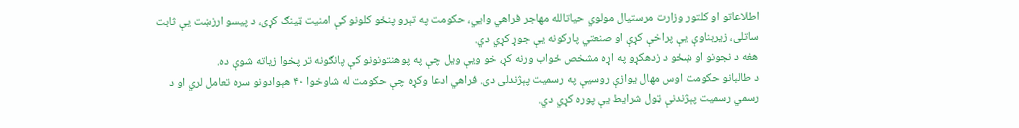اطلاعاتو او کلتور وزارت مرستیال مولوي حیاتالله مهاجر فراهي وايي، حکومت په تېرو پنځو کلونو کې امنیت ټینګ کړی، د پیسو ارزښت یې ثابت ساتلی، زیربناوې یې پراخې کړې او صنعتي پارکونه یې جوړ کړي دي.
هغه د نجونو او ښځو د زدهکړو په اړه مشخص ځواب ورنه کړ، خو ویې ویل چې په پوهنتونونو کې پانګونه تر پخوا زیاته شوې ده.
د طالبانو حکومت اوس مهال یوازې روسیې په رسمیت پېژندلی دی. فراهي ادعا وکړه چې حکومت له شاوخوا ۴۰ هېوادونو سره تعامل لري او د رسمي رسمیت پېژندنې ټول شرایط یې پوره کړي دي.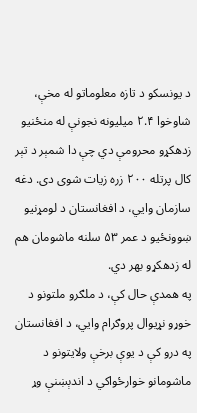د یونسکو د تازه معلوماتو له مخې، شاوخوا ۲.۴ میلیونه نجونې له منځنیو زدهکړو محرومې دي چې دا شمېر د تېر کال پرتله ۲۰۰ زره زیات شوی دی. دغه سازمان وايي، د افغانستان د لومړنیو ښوونځیو د عمر ۵۳ سلنه ماشومان هم له زدهکړو بهر دي.
په همدې حال کې، د ملګرو ملتونو د خوړو نړیوال پروګرام وايي، د افغانستان په درو کې د یوې برخې ولایتونو د ماشومانو خوارځواکي د اندېښنې وړ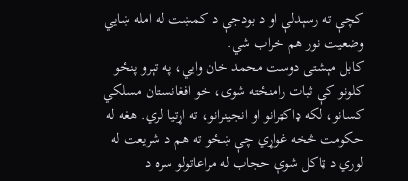کچې ته رسېدلې او د بودجې د کمښت له امله ښايي وضعیت نور هم خراب شي.
کابل مېشتی دوست محمد خان وايي، په تېرو پنځو کلونو کې ثبات رامنځته شوی، خو افغانستان مسلکي کسانو، لکه ډاکټرانو او انجینرانو، ته اړتیا لري. هغه له حکومت څخه غواړي چې ښځو ته هم د شریعت له لوري د ټاکل شوې حجاب له مراعاتولو سره د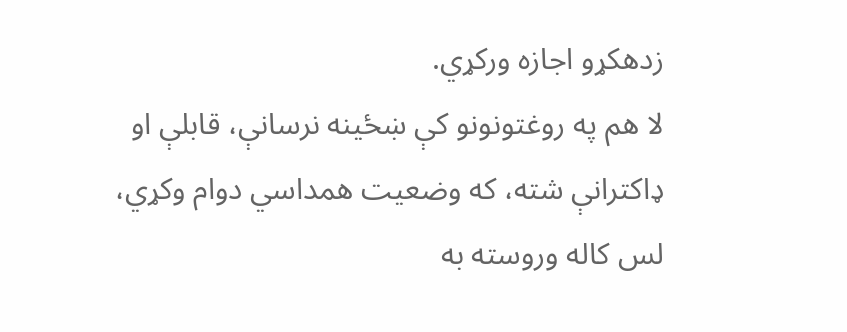زدهکړو اجازه ورکړي.
لا هم په روغتونونو کې ښځینه نرسانې، قابلې او ډاکترانې شته، که وضعیت همداسي دوام وکړي، لس کاله وروسته به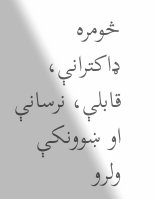څومره ډاکترانې، قابلې، نرسانې او ښوونکې ولرو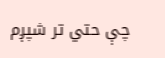چې حتي تر شپږم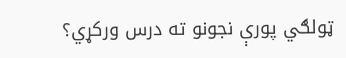ټولګي پورې نجونو ته درس ورکړي؟